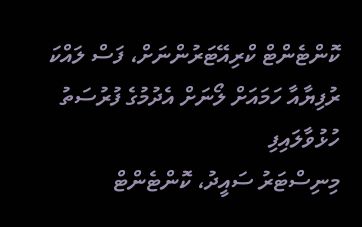ކޮންޓެންޓް ކްރިއޭޓަރުންނަށް، ފަސް ލައްކަ ރުފިޔާއާ ހަމައަށް ލޯނަށް އެދުމުގެ ފުރުސަތު ހުޅުވާލައިފި
މިނިސްޓަރު ސައީދު، ކޮންޓެންޓް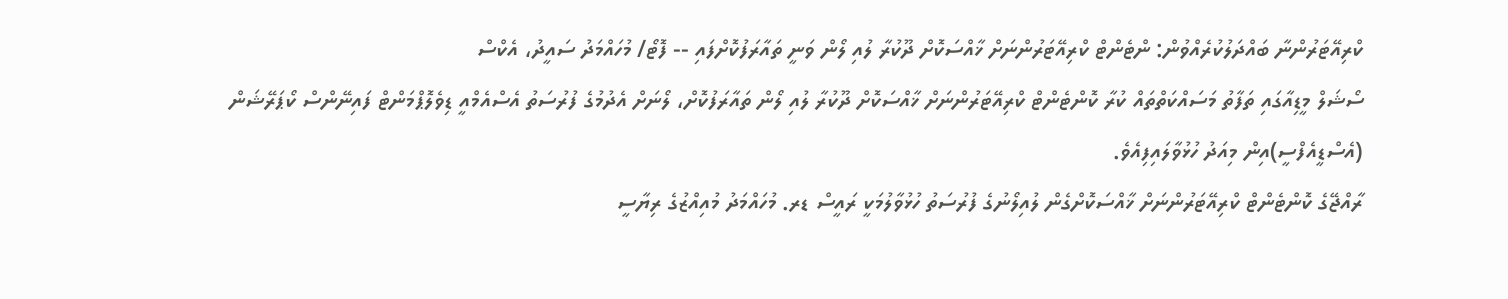ކްރިއޭޓަރުންނާ ބައްދަލުކުރެއްވުން: ންޓެންޓް ކްރިއޭޓަރުންނަށް ޚާއްސަކޮށް ދޫކުރާ ލުއި ލޯން ވަނީ ތައާރަފުކޮށްފައި -- ފޮޓޯ/ މުހައްމަދު ސައީދު، އެކްސް
ސޯޝަލް މީޑިއާގައި ތަފާތު މަސައްކަތްތައް ކުރާ ކޮންޓެންޓް ކްރިއޭޓަރުންނަށް ޚާއްސަކޮށް ދޫކުރާ ލުއި ލޯން ތައާރަފުކޮށް، ލޯނަށް އެދުމުގެ ފުރުސަތު އެސްއެމްއީ ޑިވެލޮޕްމަންޓް ފައިނޭންސް ކޯޕަރޭޝަން (އެސްޑީއެފްސީ)އިން މިއަދު ހުޅުވާލައިފިއެވެ.
ރާއްޖޭގެ ކޮންޓެންޓް ކްރިއޭޓަރުންނަށް ޚާއްސަކޮށްގެން ލުއިލޯނުގެ ފުރުސަތު ހުޅުވާލުމަކީ ރައީސް ޑރ. މުހައްމަދު މުއިއްޒުގެ ރިޔާސީ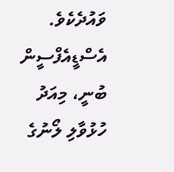ވައުދެކެވެ.
އެސްޑީއެފްސީން ބުނީ، މިއަދު ހުޅުވާލި ލޯނުގެ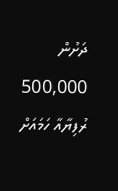ދަށުން 500,000 ރުފިޔާއާ ހަމައަށް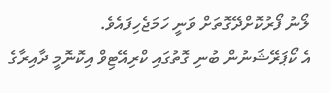ލޯނު ފޯރުކޮށްދޭގޮތަށް ވަނީ ހަމަޖެހިފައެވެ.
އެ ކޯޕަރޭޝަނުން ބުނި ގޮތުގައި ކްރިއޭޓިވް އިކޮނޮމީ ދާއިރާގެ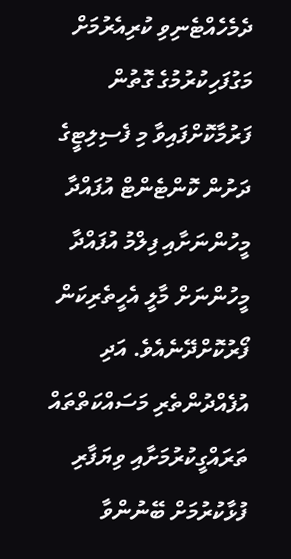ދެމެހެއްޓެނިވި ކުރިއެރުމަށް މަގުފަހިކުރުމުގެ ގޮތުން ފަރުމާކޮށްފައިވާ މި ފެސިލިޓީގެ ދަށުން ކޮންޓެންޓް އުފައްދާ މީހުންނަށާއި ފިލްމު އުފައްދާ މީހުންނަށް މާލީ އެހީތެރިކަން ފޯރުކޮށްދޭނެއެވެ. އަދި އުފެއްދުންތެރި މަސައްކަތްތައް ތަރައްގީކުރުމަށާއި ވިޔަފާރި ފުޅާކުރުމަށް ބޭނުންވާ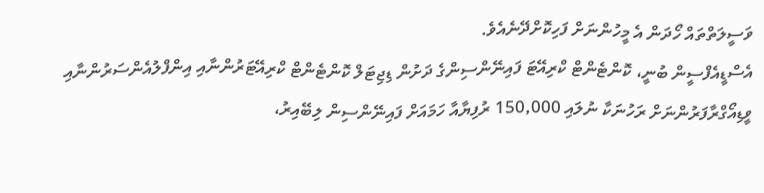ވަސީލަތްތައް ހޯދަން އެ މީހުންނަށް ފަހިކޮށްދޭނެއެވެ.
އެސްޑީއެފްސީން ބުނީ، ކޮންޓެންޓް ކްރިއޭޓަ ފައިނޭންސިންގެ ދަށުން ޑިޖިޓަލް ކޮންޓެންޓް ކްރިއޭޓަރުންނާއި އިންފްލުއެންސަރުންނާއި ވީޑިއޯގްރާފަރުންނަށް ރަހުނަކާ ނުލައި 150,000 ރުފިޔާއާ ހަމައަށް ފައިނޭންސިން ލިބޭއިރު،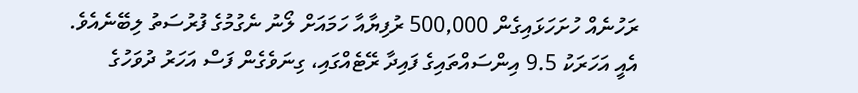ރަހުނެއް ހުށަހަޅައިގެން 500,000 ރުފިޔާއާ ހަމައަށް ލޯނު ނެގުމުގެ ފުރުސަތު ލިބޭނެއެވެ.
އެއީ އަހަރަކު 9.5 އިންސައްތައިގެ ފައިދާ ރޭޓެއްގައި، ގިނަވެގެން ފަސް އަހަރު ދުވަހުގެ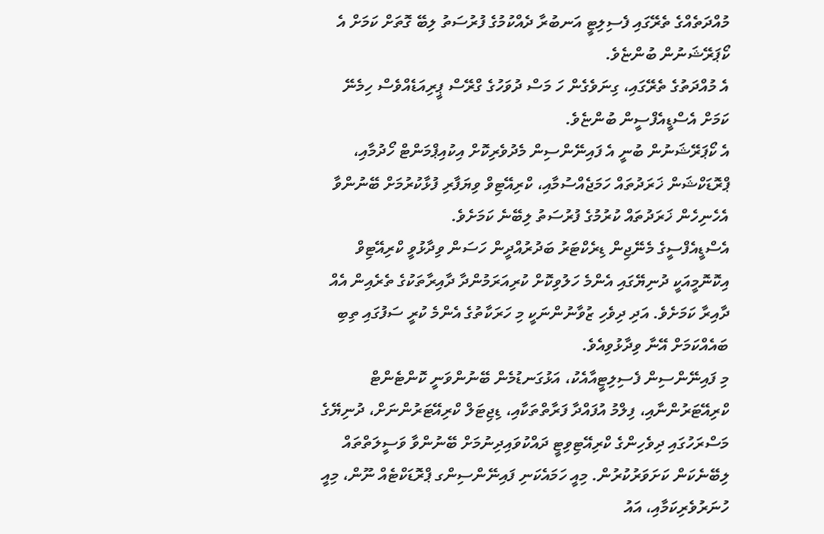މުއްދަތެއްގެ ތެރޭގައި ފެސިލިޓީ އަނބުރާ ދެއްކުމުގެ ފުރުސަތު ލިބޭ ގޮތަށް ކަމަށް އެ ކޯޕަރޭޝަނުން ބުންޏެވެ.
އެ މުއްދަތުގެ ތެރޭގައި، ގިނަވެގެން ހަ މަސް ދުވަހުގެ ގްރޭސް ޕީރިއަޑެއްވެސް ހިމެނޭ ކަމަށް އެސްޑީއެފްސީން ބުންޏެވެ.
އެ ކޯޕަރޭޝަނުން ބުނީ އެ ފައިނޭންސިން މެދުވެރިކޮށް އިކުއިޕްމަންޓް ހޯދުމާއި، ޕްރޮޑަކްޝަން ޚަރަދުތައް ހަމަޖެއްސުމާއި، ކްރިއޭޓިވް ވިޔަފާރި ފުޅާކުރުމަށް ބޭނުންވާ އެހެނިހެން ޚަރަދުތައް ކުރުމުގެ ފުރުސަތު ލިބޭނެ ކަމަށެވެ.
އެސްޑީއެފްސީގެ މެނޭޖިން ޑިރެކްޓަރު ބަދުރުއްދީން ހަސަން ވިދާޅުވީ ކްރިއޭޓިވް އިކޮނޮމީއަކީ ދުނިޔޭގައި އެންމެ ހަލުވިކޮށް ކުރިއަރަމުންދާ ދާއިރާތަކުގެ ތެރެއިން އެއް ދާއިރާ ކަމަށެވެ. އަދި ދިވެހި ޒުވާނުންނަކީ މި ހަރަކާތުގެ އެންމެ ކުރީ ސަފުގައި ތިބި ބައެއްކަމަށް އޭނާ ވިދާޅުވިއެވެ.
މި ފައިނޭންސިން ފެސިލިޓީއާއެކު، އަޅުގަނޑުމެން ބޭނުންވަނީ ކޮންޓެންޓް ކްރިއޭޓަރުންނާއި، ފިލްމު އުފައްދާ ފަރާތްތަކާއި، ޑިޖިޓަލް ކްރިއޭޓަރުންނަށް، ދުނިޔޭގެ މަސްރަހުގައި ދިވެހިންގެ ކްރިއޭޓިވިޓީ ދައްކުވައިދިނުމަށް ބޭނުންވާ ވަސީލަތްތައް ލިބޭނެކަން ކަށަވަރުކުރުން. މިއީ ހަމައެކަނި ފައިނޭންސިންގ ޕްރޮޑަކްޓެއް ނޫން، މިއީ ހުނަރުވެރިކަމާއި، އައު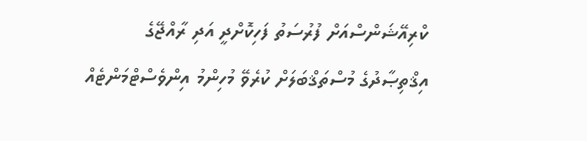ކްރިއޭޝަންސްއަށް ފުރުސަތު ފަހިކޮށްދީ އަދި ރާއްޖޭގެ އިޤްތިޞާދުގެ މުސްތަޤްބަލަށް ކުރެވޭ މުހިންމު އިންވެސްޓްމަންޓެއް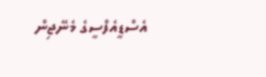އެސްޑީއެފްސީގެ މެނޭޖިން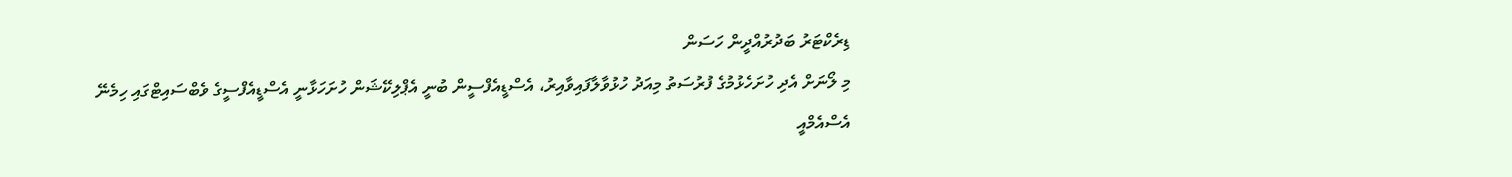ޑިރެކްޓަރު ބަދުރުއްދީން ހަސަން
މި ލޯނަށް އެދި ހުށަހެޅުމުގެ ފުރުސަތު މިއަދު ހުޅުވާލާފައިވާއިރު، އެސްޑީއެފްސީން ބުނީ އެޕްލިކޭޝަން ހުށަހަޅާނީ އެސްޑީއެފްސީގެ ވެބްސައިޓްގައި ހިމެނޭ އެސްއެމްއީ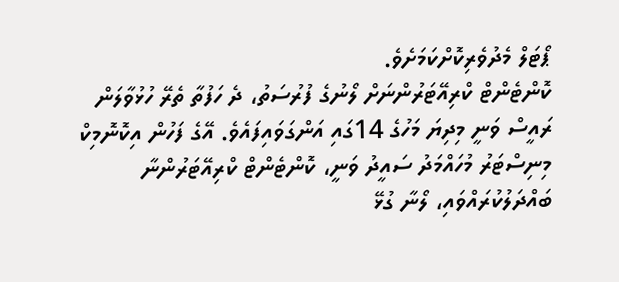ޕޯޓަލް މެދުވެރިކޮށްކަމަށެވެ.
ކޮންޓެންޓް ކްރިއޭޓަރުންނަށް ލޯނުގެ ފުރުސަތު، ދެ ހަފުތާ ތެރޭ ހުޅުވާލަން ރައީސް ވަނީ މިދިޔަ މަހުގެ 14ގައި އަންގަވައިފައެވެ. އޭގެ ފަހުން އިކޮނޮމިކް މިނިސްޓަރު މުހައްމަދު ސައީދު ވަނީ، ކޮންޓެންޓް ކްރިއޭޓަރުންނާ ބައްދަލުކުރައްވައި، ލޯނާ ގުޅޭ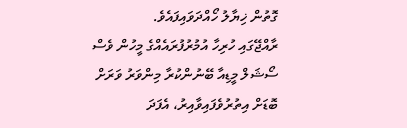ގޮތުން ޚިޔާލު ހޯއްދަވައިފައެވެ.
ރާއްޖޭގައި ހުރިހާ އުމުރުފުރައެއްގެ މީހުން ވެސް ސޯޝަލް މީޑިއާ ބޭނުންކުރާ މިންވަރު ވަރަށް ބޮޑަށް އިތުރުވެފައިވާއިރު، އެފަދަ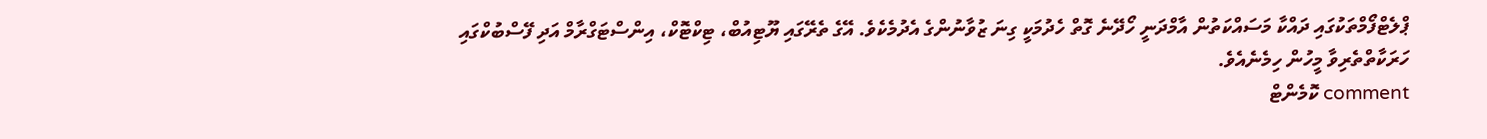ޕްލެޓްފޯމްތަކުގައި ދައްކާ މަސައްކަތުން އާމްދަނީ ހޯދޭނެ ގޮތް ހެދުމަކީ ގިނަ ޒުވާނުންގެ އެދުމެކެވެ. އޭގެ ތެރޭގައި ޔޫޓިއުބް، ޓިކްޓޮކް، އިންސްޓަގްރާމް އަދި ފޭސްބުކްގައި ހަރަކާތްތެރިވާ މީހުން ހިމެނެއެވެ.
comment ކޮމެންޓް